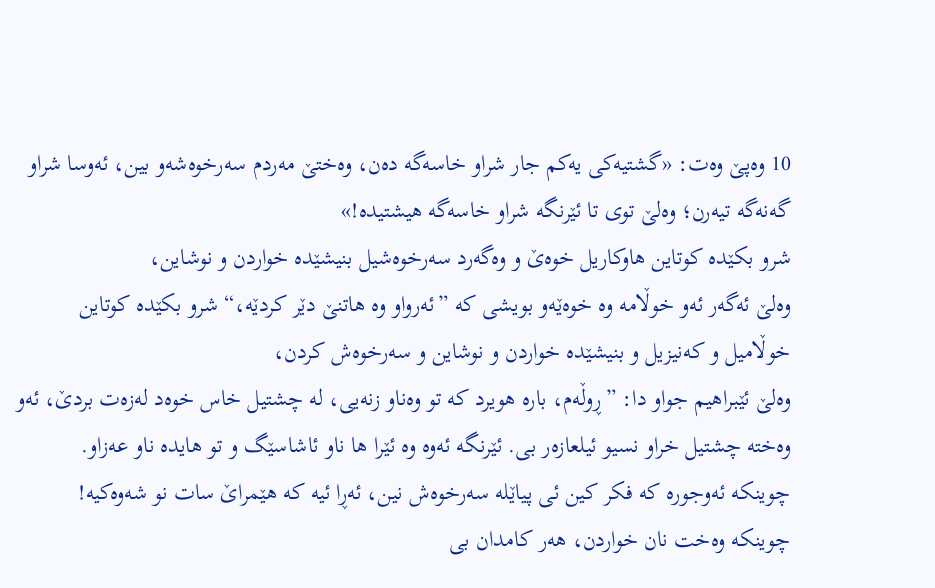10 وەپێ وەت: «گشتیەکی یەکم جار شراو خاسەگه دەن، وەختێ مەردم سەرخوەشەو بین، ئەوسا شراو گەنەگه تیەرن؛ وەلێ توی تا ئێرنگه شراو خاسەگه هیشتیدە!»
شرو بکێده کوتاین هاوکاریل خوەێ و وەگەرد سەرخوەشیل بنیشێده خواردن و نوشاین،
وەلێ ئەگەر ئەو خوڵامه وه خوەێەو بویشی که ”ئەرواو وه هاتنێ دێر کردێه،“ شرو بکێده کوتاین خوڵامیل و کەنیزیل و بنیشێده خواردن و نوشاین و سەرخوەش کردن،
وەلێ ئێبراهیم جواو دا: ”ڕوڵەم، باره هویرد که تو وەناو زنەیی، له چشتیل خاس خوەد لەزەت بردێ، ئەو وەخته چشتیل خراو نسیو ئیلعازەر بی. ئێرنگه ئەوه وه ئێرا ها ناو ئاشاسێگ و تو هایده ناو عەزاو.
چوینکه ئەوجورە که فکر کین ئی پیاێله سەرخوەش نین، ئەڕا ئیه که هێمراێ سات نو شەوەکیه!
چوینکه وەخت نان خواردن، هەر کامدان بی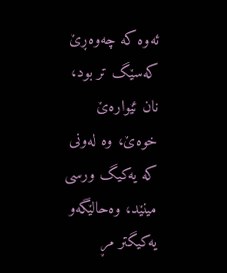ئەوه که چەوەڕێ کەسێگ تر بود، نان ئێوارەێ خوەێ، وه لەونی که یەکیگ ورسی مینێد، وەحالێگەو یەکیگتر مڕ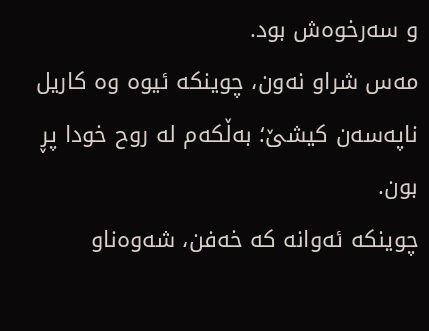و سەرخوەش بود.
مەس شراو نەون، چوینکه ئیوه وه کاریل ناپەسەن کیشێ؛ بەڵکەم له روح خودا پڕ بون.
چوینکه ئەوانه که خەفن، شەوەناو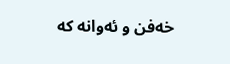خەفن و ئەوانه که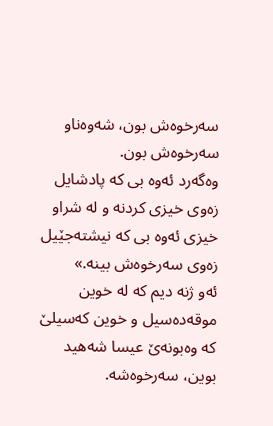سەرخوەش بون، شەوەناو سەرخوەش بون.
وەگەرد ئەوه بی که پادشایل زەوی خیزی کردنه و له شراو خیزی ئەوه بی که نیشتەجێیل زەوی سەرخوەش بینه.»
ئەو ژنه دیم که له خوین موقەدەسیل و خوین کەسیلێ که وەبونەێ عیسا شەهید بوین، سەرخوەشه.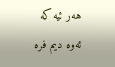هەر ئیه که ئەوه دیم فره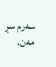سەرم سڕ مەن.